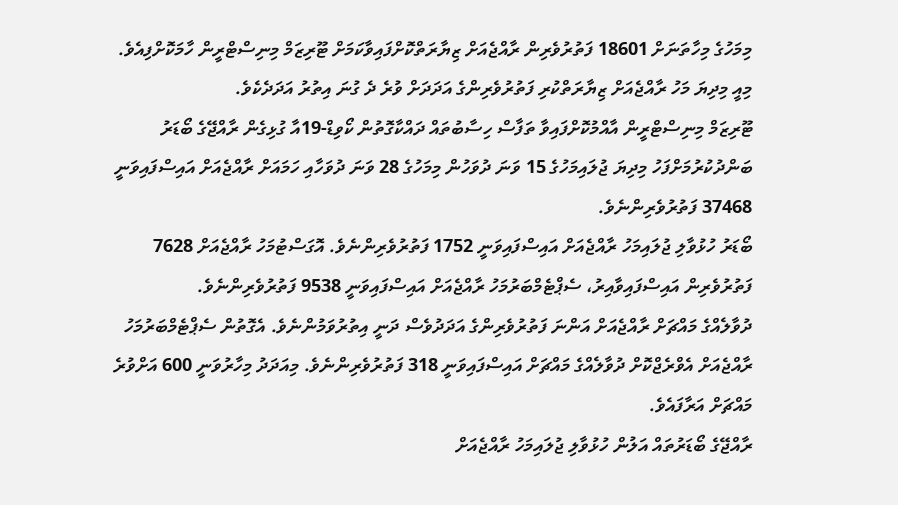މިމަހުގެ މިހާތަނަށް 18601 ފަތުރުވެރިން ރާއްޖެއަށް ޒިޔާރަތްކޮށްފައިވާކަމަށް ޓޫރިޒަމް މިނިސްޓްރީން ހާމަކޮށްފިއެވެ.
މިއީ މިދިޔަ މަހު ރާއްޖެއަށް ޒިޔާރަތްކުރި ފަތުރުވެރިންގެ އަދަދަށް ވުރެ ދެ ގުނަ އިތުރު އަދަދެކެވެ.
ޓޫރިޒަމް މިނިސްޓްރީން އާއްމުކޮށްފައިވާ ތަފާސް ހިސާބުތައް ދައްކާގޮތުން ކޯވިޑް-19އާ ގުޅިގެން ރާއްޖޭގެ ބޯޑަރު ބަންދުކުރުމަށްފަހު މިދިޔަ ޖުލައިމަހުގެ 15 ވަނަ ދުވަހުން މިމަހުގެ 28 ވަނަ ދުވަހާއި ހަމައަށް ރާއްޖެއަށް އައިސްފައިވަނީ 37468 ފަތުރުވެރިންނެވެ.
ބޯޑަރު ހުޅުވާލި ޖުލައިމަހު ރާއްޖެއަށް އައިސްފައިވަނީ 1752 ފަތުރުވެރިންނެވެ. އޮގަސްޓުމަހު ރާއްޖެއަށް 7628 ފަތުރުވެރިން އައިސްފައިވާއިރު، ސެޕްޓެމްބަރުމަހު ރާއްޖެއަށް އައިސްފައިވަނީ 9538 ފަތުރުވެރިންނެވެ.
ދުވާލެއްގެ މައްޗަށް ރާއްޖެއަށް އަންނަ ފަތުރުވެރިންގެ އަދަދުވެސް ދަނީ އިތުރުވަމުންނެވެ. އެގޮތުން ސެޕްޓެމްބަރުމަހު ރާއްޖެއަށް އެވްރެޖްކޮށް ދުވާލެއްގެ މައްޗަށް އައިސްފައިވަނީ 318 ފަތުރުވެރިންނެވެ. މިއަދަދު މިހާރުވަނީ 600 އަށްވުރެ މައްޗަށް އަރާފައެވެ.
ރާއްޖޭގެ ބޯޑަރުތައް އަލުން ހުޅުވާލި ޖުލައިމަހު ރާއްޖެއަށް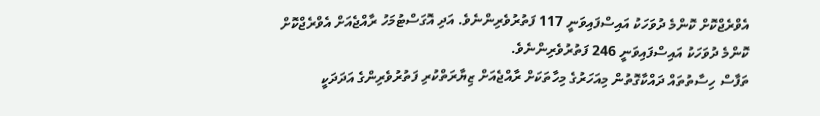އެވްރެޖްކޮށް ކޮންމެ ދުވަހަކު އައިސްފައިވަނީ 117 ފަތުރުވެރިންނެވެ. އަދި އޮގަސްޓުމަހު ރާއްޖެއަށް އެވްރެޖްކޮށް ކޮންމެ ދުވަހަކު އައިސްފައިވަނީ 246 ފަތުރުވެރިންނެވެ.
ތަފާސް ހިސާތުތައް ދައްކާގޮތުން މިއަހަރުގެ މިހާތަކަށް ރާއްޖެއަށް ޒިޔާރަތްކުރި ފަތުރުވެރިންގެ އަދަދަކީ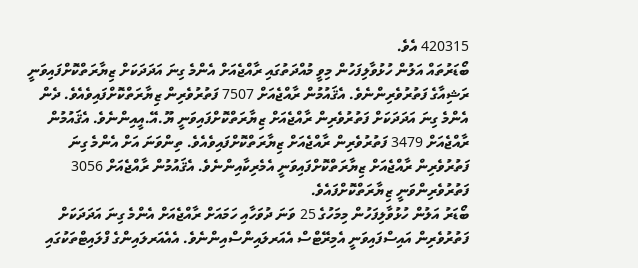420315 އެވެ.
ބޯޑަރުތައް އަލުން ހުޅުވާލިފަހުން މިވީ މުއްދަތުގައި ރާއްޖެއަށް އެންމެ ގިނަ އަދަދަކަށް ޒިޔާރަތްކޮށްފައިވަނީ ރަޝިއާގެ ފަތުރުވެރިންނެވެ. އެޤައުމުން ރާއްޖެއަށް 7507 ފަތުރުވެރިން ޒިޔާރަތްކޮށްފައިވެއެވެ. ދެން އެންމެ ގިނަ އަދަދަކަށް ފަތުރުވެރިން ރާއްޖެއަށް ޒިޔާރަތްކޮށްފައިވަނީ ޔޫ.އޭ.އީއިންނެވެ. އެޤައުމުން ރާއްޖެއަށް 3479 ފަތުރުވެރިން ރާއްޖެއަށް ޒިޔާރަތްކޮށްފައިވެއެވެ. ތިންވަނަ އަށް އެންމެ ގިނަ ފަތުރުވެރިން ރާއްޖެއަށް ޒިޔާރަތްކޮށްފައިވަނީ އެމެރިކާއިންނެވެ. އެޤައުމުން ރާއްޖެއަށް 3056 ފަތުރުވެރިންވަނީ ޒިޔާރަތްކޮށްފައެވެ.
ބޯޑަރު އަލުން ހުޅުވާލިފަހުން މިމަހުގެ 25 ވަނަ ދުވަހާއި ހަމައަށް ރާއްޖެއަށް އެންމެ ގިނަ އަދަދަކަށް ފަތުރުވެރިން އައިސްފައިވަނީ އެމިރޭޓްސް އެއަރލައިންސްއިންނެވެ. އެއެއަރލައިންގެ ފްލައިޓްތަކުގައި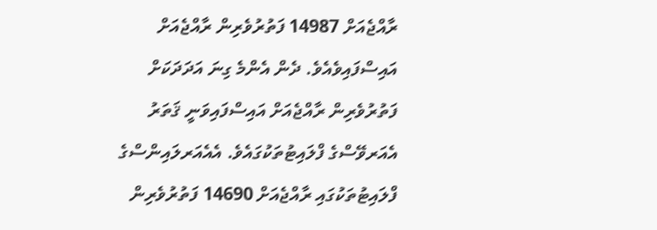ރާއްޖެއަށް 14987 ފަތުރުވެރިން ރާއްޖެއަށް އައިސްފައިވެއެވެ. ދެން އެންމެ ގިނަ އަދަދަކަށް ފަތުރުވެރިން ރާއްޖެއަށް އައިސްފައިވަނީ ޤަތަރު އެއަރވޭސްގެ ފްލައިޓުތަކުގައެވެ. އެއެއަރލައިންސްގެ ފްލައިޓުތަކުގައި ރާއްޖެއަށް 14690 ފަތުރުވެރިން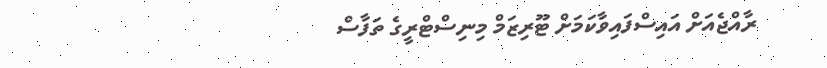ރާއްޖެއަށް އައިސްފައިވާކަމަށް ޓޫރިޒަމް މިނިސްޓްރީގެ ތަފާސް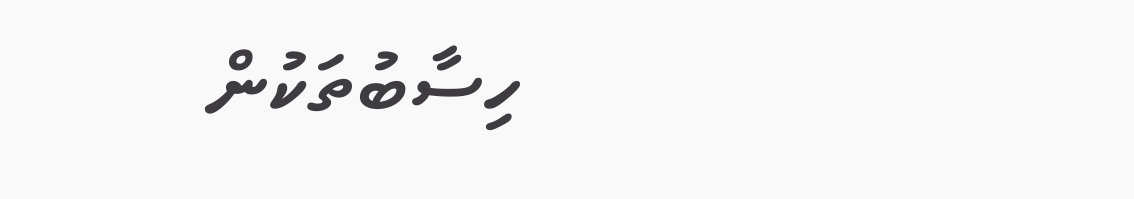ހިސާބުތަކުން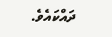ދައްކައެވެ.